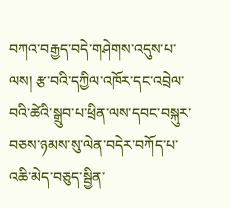བཀའ་བརྒྱད་བདེ་གཤེགས་འདུས་པ་ལས། རྩ་བའི་དཀྱིལ་འཁོར་དང་འབྲེལ་བའི་ཚེའི་སྒྲུབ་པ་ཕྲིན་ལས་དབང་བསྐུར་བཅས་ཉམས་སུ་ལེན་བདེར་བཀོད་པ་འཆི་མེད་བཅུད་སྦྱིན་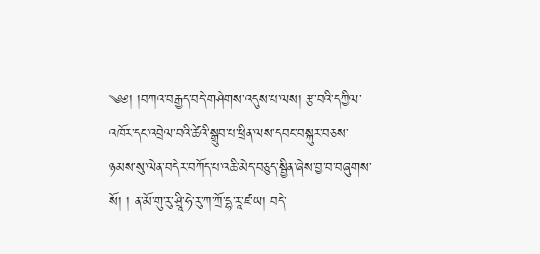༄༅། །བཀའ་བརྒྱད་བདེ་གཤེགས་འདུས་པ་ལས། རྩ་བའི་དཀྱིལ་འཁོར་དང་འབྲེལ་བའི་ཚེའི་སྒྲུབ་པ་ཕྲིན་ལས་དབང་བསྐུར་བཅས་ཉམས་སུ་ལེན་བདེར་བཀོད་པ་འཆི་མེད་བཅུད་སྦྱིན་ཞེས་བྱ་བ་བཞུགས་སོ། ། ན་མོ་གུ་རུ་ཤྲཱི་ཧེ་རུ་ཀ་ཀྲོ་དྷ་རཱ་ཛ་ཡ། བདེ་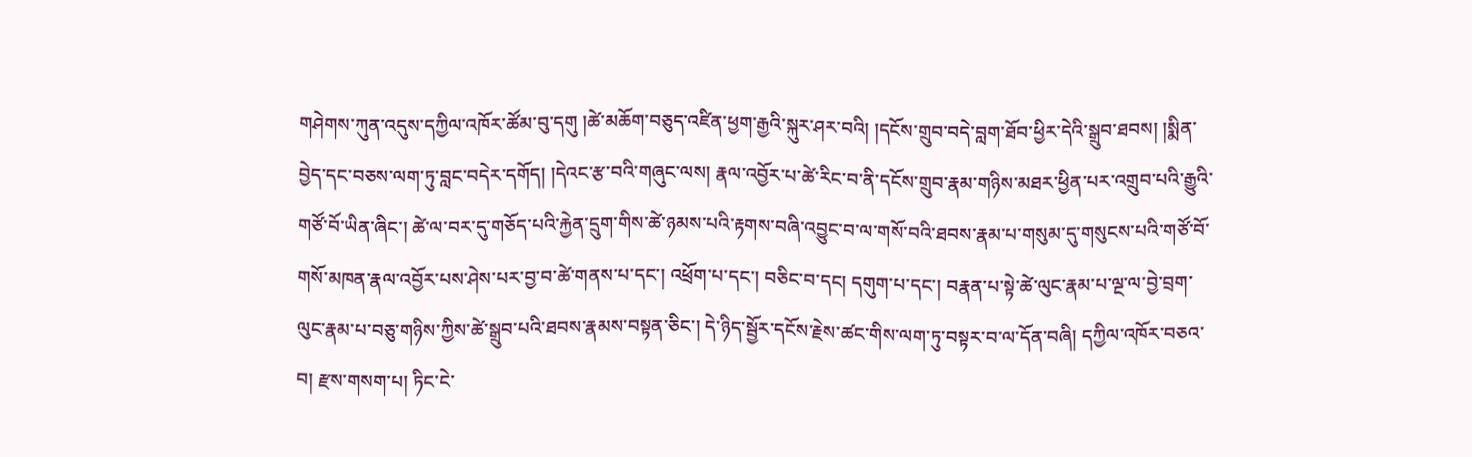གཤེགས་ཀུན་འདུས་དཀྱིལ་འཁོར་ཚོམ་བུ་དགུ །ཚེ་མཆོག་བཅུད་འཛིན་ཕྱག་རྒྱའི་སྐུར་ཤར་བའི། །དངོས་གྲུབ་བདེ་བླག་ཐོབ་ཕྱིར་དེའི་སྒྲུབ་ཐབས། །སྨིན་བྱེད་དང་བཅས་ལག་ཏུ་བླང་བདེར་དགོད། །དེའང་རྩ་བའི་གཞུང་ལས། རྣལ་འབྱོར་པ་ཚེ་རིང་བ་ནི་དངོས་གྲུབ་རྣམ་གཉིས་མཐར་ཕྱིན་པར་འགྲུབ་པའི་རྒྱུའི་གཙོ་བོ་ཡིན་ཞིང་། ཚེ་ལ་བར་དུ་གཅོད་པའི་རྐྱེན་དྲུག་གིས་ཚེ་ཉམས་པའི་རྟགས་བཞི་འབྱུང་བ་ལ་གསོ་བའི་ཐབས་རྣམ་པ་གསུམ་དུ་གསུངས་པའི་གཙོ་བོ་གསོ་མཁན་རྣལ་འབྱོར་པས་ཤེས་པར་བྱ་བ་ཚེ་གནས་པ་དང་། འཕྲོག་པ་དང་། བཅིང་བ་དང། དགུག་པ་དང་། བརྣན་པ་སྟེ་ཚེ་ལུང་རྣམ་པ་ལྔ་ལ་བྱེ་བྲག་ལུང་རྣམ་པ་བཅུ་གཉིས་ཀྱིས་ཚེ་སྒྲུབ་པའི་ཐབས་རྣམས་བསྟན་ཅིང་། དེ་ཉིད་སྦྱོར་དངོས་རྗེས་ཚང་གིས་ལག་ཏུ་བསྟར་བ་ལ་དོན་བཞི། དཀྱིལ་འཁོར་བཅའ་བ། རྫས་གསག་པ། ཏིང་ངེ་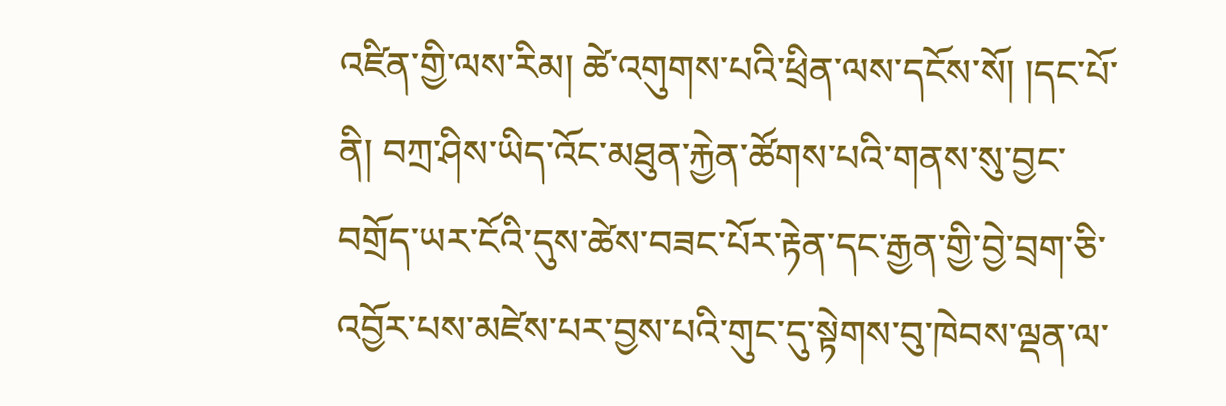འཛིན་གྱི་ལས་རིམ། ཚེ་འགུགས་པའི་ཕྲིན་ལས་དངོས་སོ། །དང་པོ་ནི། བཀྲ་ཤིས་ཡིད་འོང་མཐུན་རྐྱེན་ཚོགས་པའི་གནས་སུ་བྱང་བགྲོད་ཡར་ངོའི་དུས་ཚེས་བཟང་པོར་རྟེན་དང་རྒྱན་གྱི་བྱེ་བྲག་ཅི་འབྱོར་པས་མཛེས་པར་བྱས་པའི་གུང་དུ་སྟེགས་བུ་ཁེབས་ལྡན་ལ་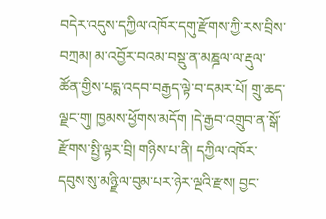བདེར་འདུས་དཀྱིལ་འཁོར་དགུ་རྫོགས་ཀྱི་རས་བྲིས་བཀྲམ། མ་འབྱོར་བའམ་བསྡུ་ན་མཎྜལ་ལ་རྡུལ་ཚོན་གྱིས་པདྨ་འདབ་བརྒྱད་ལྟེ་བ་དམར་པོ། གྲུ་ཆད་ལྗང་གུ། ཁྱམས་ཕྱོགས་མདོག །དེ་རྒྱབ་འགྲུབ་ན་སྒོ་རྫོགས་སྤྱི་ལྟར་བྲི། གཉིས་པ་ནི། དཀྱིལ་འཁོར་དབུས་སུ་མཉྫི་ལ་བུམ་པར་ཉེར་ལྔའི་རྫས། བྱང་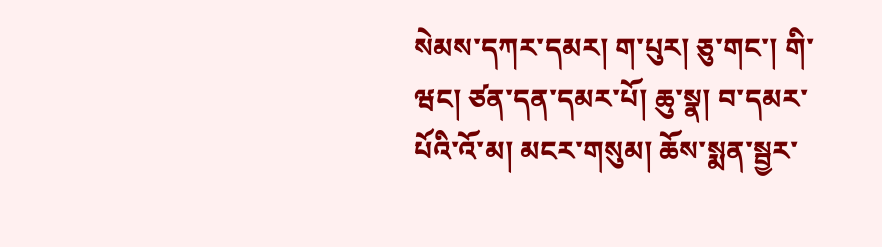སེམས་དཀར་དམར། ག་པུར། ཅུ་གང་། གི་ཝང། ཙན་དན་དམར་པོ། ཆུ་སྣ། བ་དམར་པོའི་འོ་མ། མངར་གསུམ། ཆོས་སྨན་སྦྱར་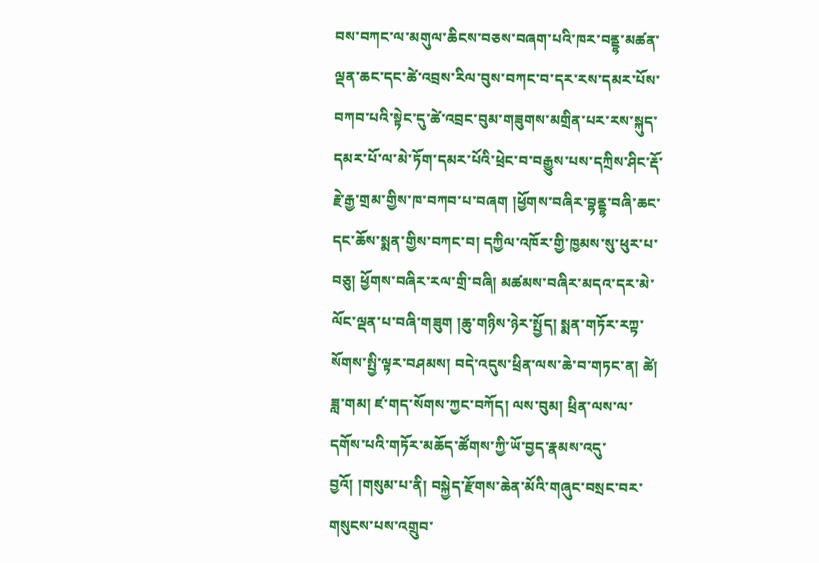བས་བཀང་ལ་མགུལ་ཆིངས་བཅས་བཞག་པའི་ཁར་བནྡྷ་མཚན་ལྡན་ཆང་དང་ཚེ་འབྲས་རིལ་བུས་བཀང་བ་དར་རས་དམར་པོས་བཀབ་པའི་སྟེང་དུ་ཚེ་འབྲང་བུམ་གཟུགས་མགྲིན་པར་རས་སྐུད་དམར་པོ་ལ་མེ་ཏོག་དམར་པོའི་ཕྲེང་བ་བརྒྱུས་པས་དཀྲིས་ཤིང་རྡོ་རྗེ་རྒྱ་གྲམ་གྱིས་ཁ་བཀབ་པ་བཞག །ཕྱོགས་བཞིར་བྷནྡྷ་བཞི་ཆང་དང་ཆོས་སྨན་གྱིས་བཀང་བ། དཀྱིལ་འཁོར་གྱི་ཁྱམས་སུ་ཕུར་པ་བཅུ། ཕྱོགས་བཞིར་རལ་གྲི་བཞི། མཚམས་བཞིར་མདའ་དར་མེ་ལོང་ལྡན་པ་བཞི་གཟུག །ཆུ་གཉིས་ཉེར་སྤྱོད། སྨན་གཏོར་རཀྟ་སོགས་སྤྱི་ལྟར་བཤམས། བདེ་འདུས་ཕྲིན་ལས་ཆེ་བ་གཏང་ན། ཚེ། ཟླ་གམ། ཛ་གད་སོགས་ཀྱང་བཀོད། ལས་བུམ། ཕྲིན་ལས་ལ་དགོས་པའི་གཏོར་མཆོད་ཚོགས་ཀྱི་ཡོ་བྱད་རྣམས་འདུ་བྱའོ། །གསུམ་པ་ནི། བསྐྱེད་རྫོགས་ཆེན་མོའི་གཞུང་བསྲང་བར་གསུངས་པས་འགྲུབ་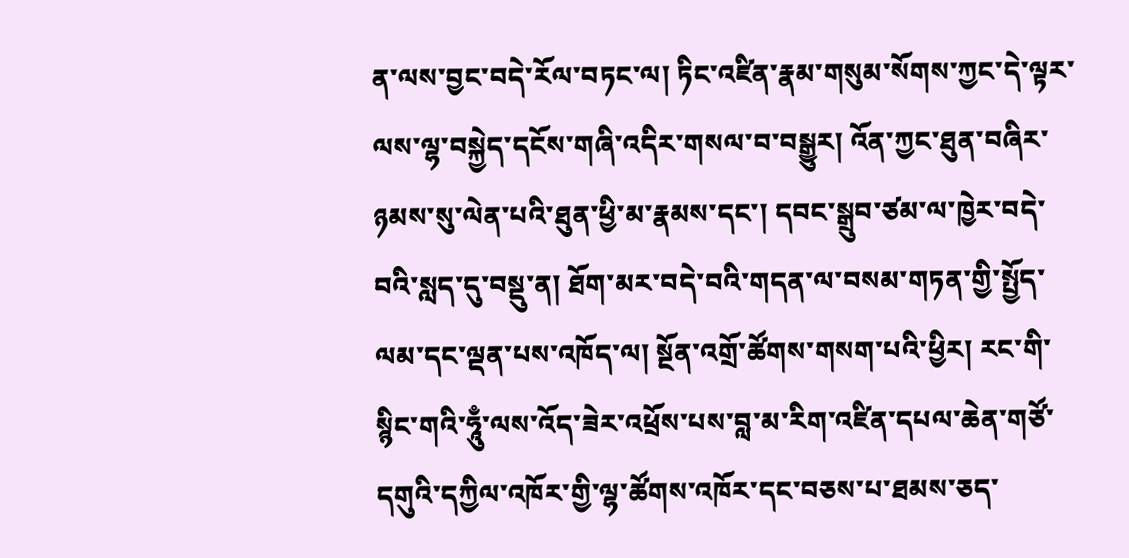ན་ལས་བྱང་བདེ་རོལ་བཏང་ལ། ཏིང་འཛིན་རྣམ་གསུམ་སོགས་ཀྱང་དེ་ལྟར་ལས་ལྷ་བསྐྱེད་དངོས་གཞི་འདིར་གསལ་བ་བསྒྱུར། འོན་ཀྱང་ཐུན་བཞིར་ཉམས་སུ་ལེན་པའི་ཐུན་ཕྱི་མ་རྣམས་དང་། དབང་སྒྲུབ་ཙམ་ལ་ཁྱེར་བདེ་བའི་སླད་དུ་བསྡུ་ན། ཐོག་མར་བདེ་བའི་གདན་ལ་བསམ་གཏན་གྱི་སྤྱོད་ལམ་དང་ལྡན་པས་འཁོད་ལ། སྔོན་འགྲོ་ཚོགས་གསག་པའི་ཕྱིར། རང་གི་སྙིང་གའི་ཧཱུྃ་ལས་འོད་ཟེར་འཕྲོས་པས་བླ་མ་རིག་འཛིན་དཔལ་ཆེན་གཙོ་དགུའི་དཀྱིལ་འཁོར་གྱི་ལྷ་ཚོགས་འཁོར་དང་བཅས་པ་ཐམས་ཅད་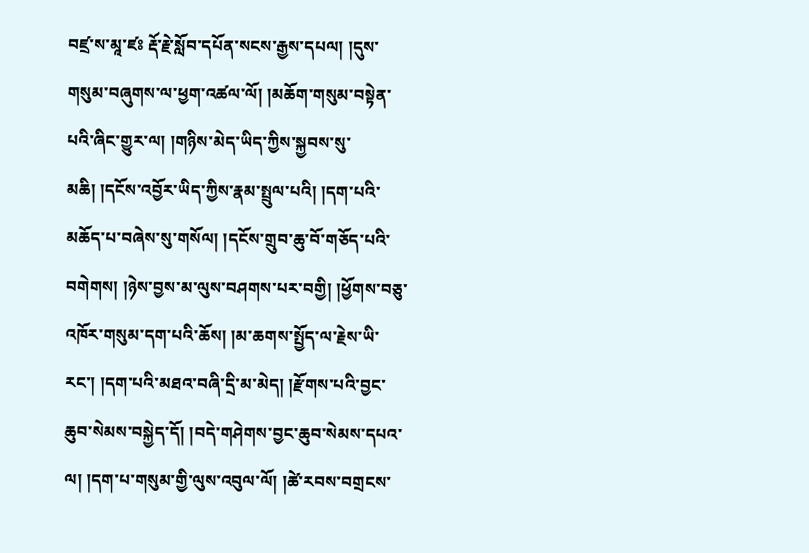བཛྲ་ས་མཱ་ཛཿ རྡོ་རྗེ་སློབ་དཔོན་སངས་རྒྱས་དཔལ། །དུས་གསུམ་བཞུགས་ལ་ཕྱག་འཚལ་ལོ། །མཆོག་གསུམ་བསྟེན་པའི་ཞིང་གྱུར་ལ། །གཉིས་མེད་ཡིད་ཀྱིས་སྐྱབས་སུ་མཆི། །དངོས་འབྱོར་ཡིད་ཀྱིས་རྣམ་སྤྲུལ་པའི། །དག་པའི་མཆོད་པ་བཞེས་སུ་གསོལ། །དངོས་གྲུབ་ཆུ་བོ་གཅོད་པའི་བགེགས། །ཉེས་བྱས་མ་ལུས་བཤགས་པར་བགྱི། །ཕྱོགས་བཅུ་འཁོར་གསུམ་དག་པའི་ཆོས། །མ་ཆགས་སྤྱོད་ལ་རྗེས་ཡི་རང་། །དག་པའི་མཐའ་བཞི་དྲི་མ་མེད། །རྫོགས་པའི་བྱང་ཆུབ་སེམས་བསྐྱེད་དོ། །བདེ་གཤེགས་བྱང་ཆུབ་སེམས་དཔའ་ལ། །དག་པ་གསུམ་གྱི་ལུས་འབུལ་ལོ། །ཚེ་རབས་བགྲངས་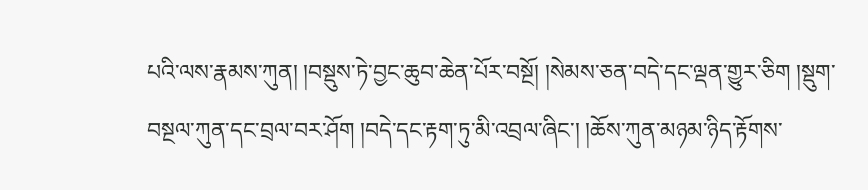པའི་ལས་རྣམས་ཀུན། །བསྡུས་ཏེ་བྱང་ཆུབ་ཆེན་པོར་བསྔོ། །སེམས་ཅན་བདེ་དང་ལྡན་གྱུར་ཅིག །སྡུག་བསྔལ་ཀུན་དང་བྲལ་བར་ཤོག །བདེ་དང་རྟག་ཏུ་མི་འབྲལ་ཞིང་། །ཆོས་ཀུན་མཉམ་ཉིད་རྟོགས་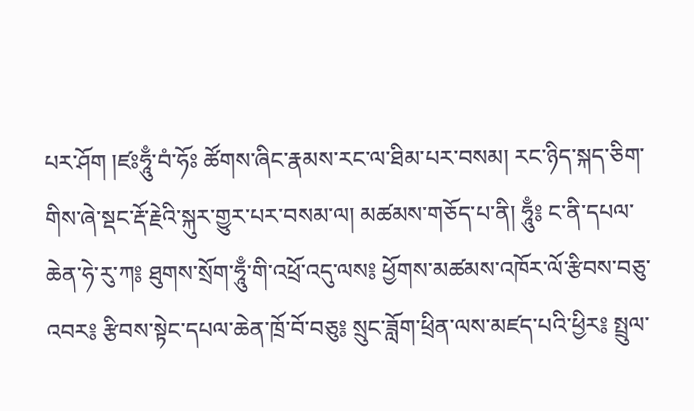པར་ཤོག །ཛཿཧཱུྃ་བཾ་ཧོཿ ཚོགས་ཞིང་རྣམས་རང་ལ་ཐིམ་པར་བསམ། རང་ཉིད་སྐད་ཅིག་གིས་ཞེ་སྡང་རྡོ་རྗེའི་སྐུར་གྱུར་པར་བསམ་ལ། མཚམས་གཅོད་པ་ནི། ཧཱུྃ༔ ང་ནི་དཔལ་ཆེན་ཧེ་རུ་ཀ༔ ཐུགས་སྲོག་ཧཱུྃ་གི་འཕྲོ་འདུ་ལས༔ ཕྱོགས་མཚམས་འཁོར་ལོ་རྩིབས་བཅུ་འབར༔ རྩིབས་སྟེང་དཔལ་ཆེན་ཁྲོ་བོ་བཅུ༔ སྲུང་ཟློག་ཕྲིན་ལས་མཛད་པའི་ཕྱིར༔ སྤྲུལ་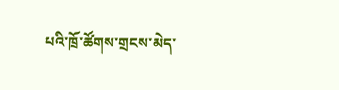པའི་ཁྲོ་ཚོགས་གྲངས་མེད་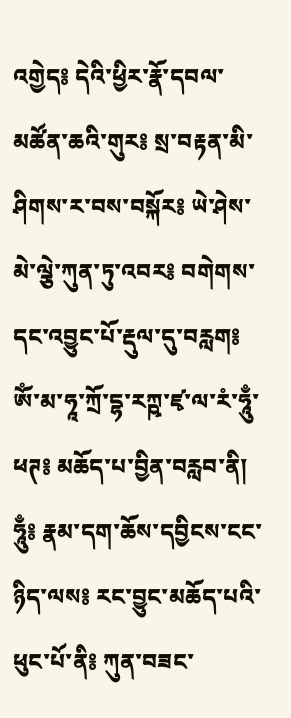འགྱེད༔ དེའི་ཕྱིར་རྣོ་དབལ་མཚོན་ཆའི་གུར༔ སྲ་བརྟན་མི་ཤིགས་ར་བས་བསྐོར༔ ཡེ་ཤེས་མེ་ལྕེ་ཀུན་ཏུ་འབར༔ བགེགས་དང་འབྱུང་པོ་རྡུལ་དུ་བརླག༔ ཨོཾ་མ་ཧཱ་ཀྲོ་དྷ་རཀྵ་ཛྭ་ལ་རཾ་ཧཱུྃ་ཕཊ༔ མཆོད་པ་བྱིན་བརླབ་ནི། ཧཱུྃ༔ རྣམ་དག་ཆོས་དབྱིངས་ངང་ཉིད་ལས༔ རང་བྱུང་མཆོད་པའི་ཕུང་པོ་ནི༔ ཀུན་བཟང་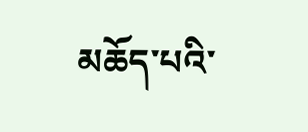མཆོད་པའི་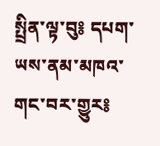སྤྲིན་ལྟ་བུ༔ དཔག་ཡས་ནམ་མཁའ་གང་བར་གྱུར༔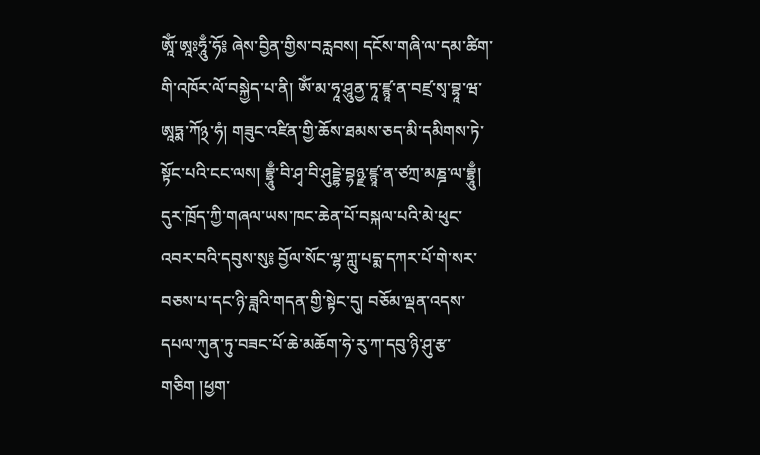ཨཱོཾ་ཨཱཿཧཱུྃ་ཧོ༔ ཞེས་བྱིན་གྱིས་བརླབས། དངོས་གཞི་ལ་དམ་ཚིག་གི་འཁོར་ལོ་བསྐྱེད་པ་ནི། ཨོཾ་མ་ཧཱ་ཤཱུནྱ་ཏཱ་ཛྙཱ་ན་བཛྲ་སྭ་བྷཱ་ཝ་ཨཱཏྨ་ཀོ྅་ཧཾ། གཟུང་འཛིན་གྱི་ཆོས་ཐམས་ཅད་མི་དམིགས་ཏེ་སྟོང་པའི་ངང་ལས། བྷྲཱུྃ་བི་ཤྭ་བི་ཤུདྡྷེ་བྷཉྫ་ཛྙཱ་ན་ཙཀྲ་མཎྜ་ལ་བྷྲཱུྃ། དུར་ཁྲོད་ཀྱི་གཞལ་ཡས་ཁང་ཆེན་པོ་བསྐལ་པའི་མེ་ཕུང་འབར་བའི་དབུས་སུ༔ བྱོལ་སོང་ལྷ་ཀླུ་པདྨ་དཀར་པོ་གེ་སར་བཅས་པ་དང་ཉི་ཟླའི་གདན་གྱི་སྟེང་དུ། བཅོམ་ལྡན་འདས་དཔལ་ཀུན་ཏུ་བཟང་པོ་ཆེ་མཆོག་ཧེ་རུ་ཀ་དབུ་ཉི་ཤུ་རྩ་གཅིག །ཕྱག་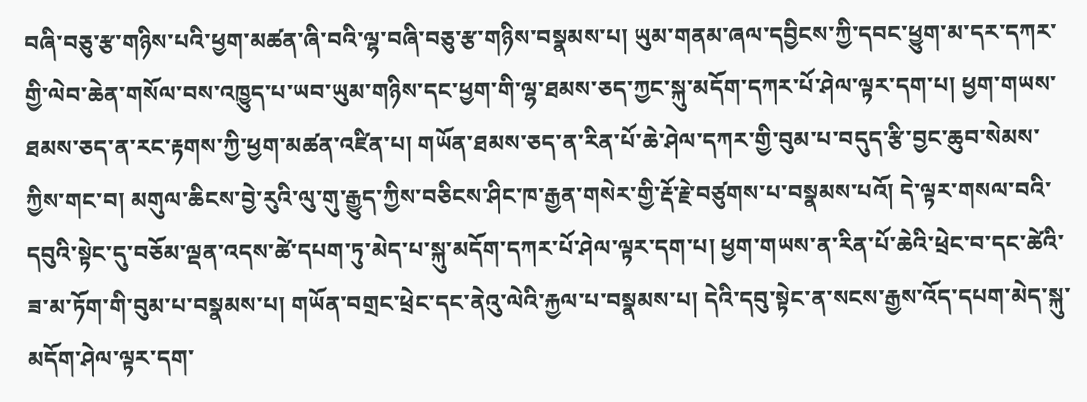བཞི་བཅུ་རྩ་གཉིས་པའི་ཕྱག་མཚན་ཞི་བའི་ལྷ་བཞི་བཅུ་རྩ་གཉིས་བསྣམས་པ། ཡུམ་གནམ་ཞལ་དབྱིངས་ཀྱི་དབང་ཕྱུག་མ་དར་དཀར་གྱི་ལེབ་ཆེན་གསོལ་བས་འཁྱུད་པ་ཡབ་ཡུམ་གཉིས་དང་ཕྱག་གི་ལྷ་ཐམས་ཅད་ཀྱང་སྐུ་མདོག་དཀར་པོ་ཤེལ་ལྟར་དག་པ། ཕྱག་གཡས་ཐམས་ཅད་ན་རང་རྟགས་ཀྱི་ཕྱག་མཚན་འཛིན་པ། གཡོན་ཐམས་ཅད་ན་རིན་པོ་ཆེ་ཤེལ་དཀར་གྱི་བུམ་པ་བདུད་རྩི་བྱང་ཆུབ་སེམས་ཀྱིས་གང་བ། མགུལ་ཆིངས་བྱེ་རུའི་ལུ་གུ་རྒྱུད་ཀྱིས་བཅིངས་ཤིང་ཁ་རྒྱན་གསེར་གྱི་རྡོ་རྗེ་བཙུགས་པ་བསྣམས་པའོ། དེ་ལྟར་གསལ་བའི་དབུའི་སྟེང་དུ་བཅོམ་ལྡན་འདས་ཚེ་དཔག་ཏུ་མེད་པ་སྐུ་མདོག་དཀར་པོ་ཤེལ་ལྟར་དག་པ། ཕྱག་གཡས་ན་རིན་པོ་ཆེའི་ཕྲེང་བ་དང་ཚེའི་ཟ་མ་ཏོག་གི་བུམ་པ་བསྣམས་པ། གཡོན་བགྲང་ཕྲེང་དང་ནེའུ་ལེའི་རྐྱལ་པ་བསྣམས་པ། དེའི་དབུ་སྟེང་ན་སངས་རྒྱས་འོད་དཔག་མེད་སྐུ་མདོག་ཤེལ་ལྟར་དག་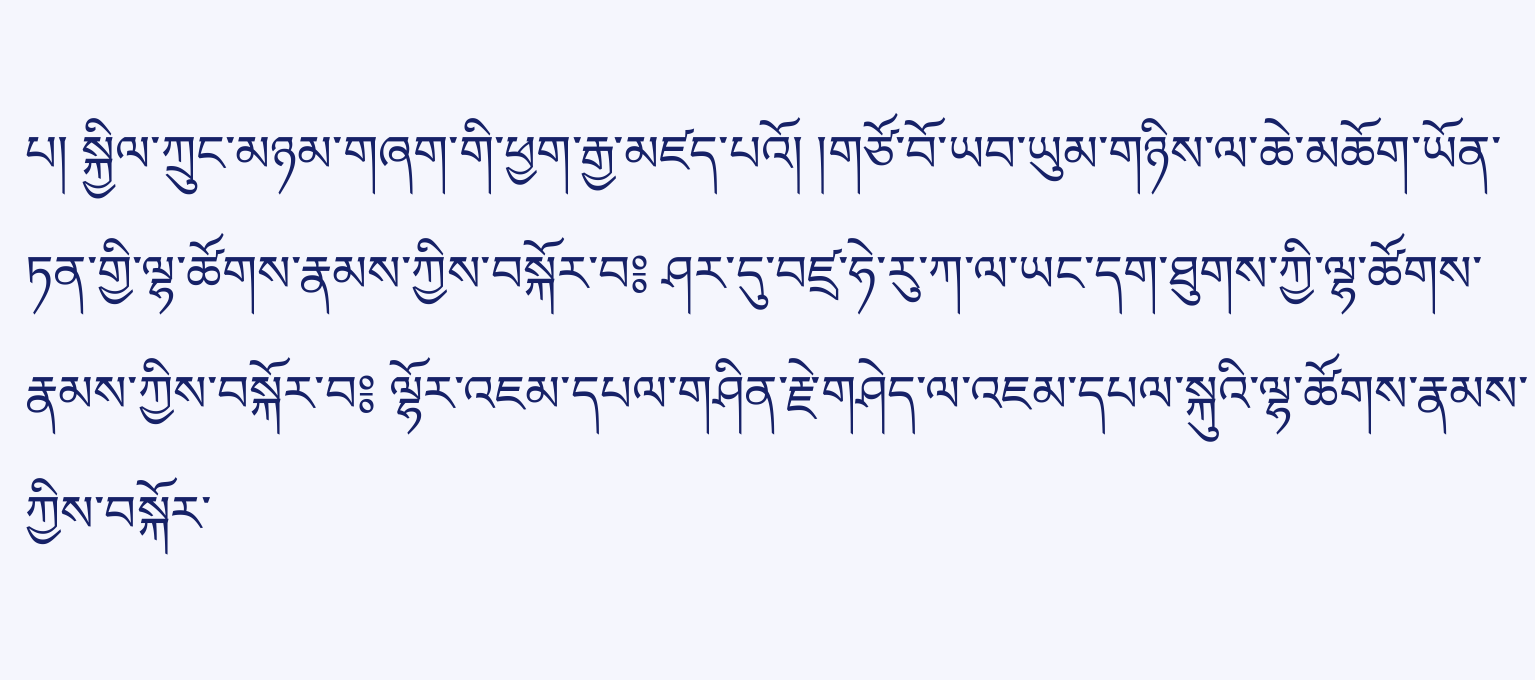པ། སྐྱིལ་ཀྲུང་མཉམ་གཞག་གི་ཕྱག་རྒྱ་མཛད་པའོ། །གཙོ་བོ་ཡབ་ཡུམ་གཉིས་ལ་ཆེ་མཆོག་ཡོན་ཏན་གྱི་ལྷ་ཚོགས་རྣམས་ཀྱིས་བསྐོར་བ༔ ཤར་དུ་བཛྲ་ཧེ་རུ་ཀ་ལ་ཡང་དག་ཐུགས་ཀྱི་ལྷ་ཚོགས་རྣམས་ཀྱིས་བསྐོར་བ༔ ལྷོར་འཇམ་དཔལ་གཤིན་རྗེ་གཤེད་ལ་འཇམ་དཔལ་སྐུའི་ལྷ་ཚོགས་རྣམས་ཀྱིས་བསྐོར་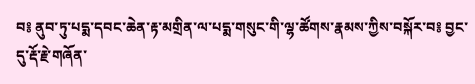བ༔ ནུབ་ཏུ་པདྨ་དབང་ཆེན་རྟ་མགྲིན་ལ་པདྨ་གསུང་གི་ལྷ་ཚོགས་རྣམས་ཀྱིས་བསྐོར་བ༔ བྱང་དུ་རྡོ་རྗེ་གཞོན་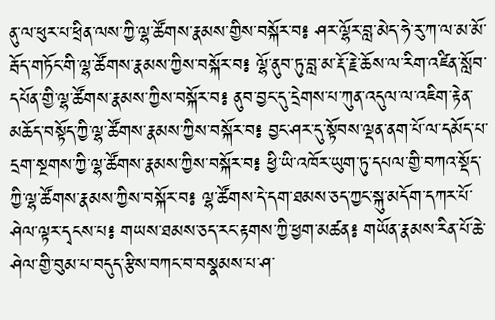ནུ་ལ་ཕུར་པ་ཕྲིན་ལས་ཀྱི་ལྷ་ཚོགས་རྣམས་གྱིས་བསྐོར་བ༔ ཤར་ལྷོར་བླ་མེད་ཧེ་རུ་ཀ་ལ་མ་མོ་རྦོད་གཏོང་གི་ལྷ་ཚོགས་རྣམས་ཀྱིས་བསྐོར་བ༔ ལྷོ་ནུབ་ཏུ་བླ་མ་རྡོ་རྗེ་ཆོས་ལ་རིག་འཛིན་སློབ་དཔོན་གྱི་ལྷ་ཚོགས་རྣམས་ཀྱིས་བསྐོར་བ༔ ནུབ་བྱང་དུ་དྲེགས་པ་ཀུན་འདུལ་ལ་འཇིག་རྟེན་མཆོད་བསྟོད་ཀྱི་ལྷ་ཚོགས་རྣམས་ཀྱིས་བསྐོར་བ༔ བྱང་ཤར་དུ་སྟོབས་ལྡན་ནག་པོ་ལ་དམོད་པ་དྲག་སྔགས་ཀྱི་ལྷ་ཚོགས་རྣམས་ཀྱིས་བསྐོར་བ༔ ཕྱི་ཡི་འཁོར་ཡུག་ཏུ་དཔལ་གྱི་བཀའ་སྡོད་ཀྱི་ལྷ་ཚོགས་རྣམས་ཀྱིས་བསྐོར་བ༔ ལྷ་ཚོགས་དེ་དག་ཐམས་ཅད་ཀྱང་སྐུ་མདོག་དཀར་པོ་ཤེལ་ལྟར་དྭངས་པ༔ གཡས་ཐམས་ཅད་རང་རྟགས་ཀྱི་ཕྱག་མཚན༔ གཡོན་རྣམས་རིན་པོ་ཆེ་ཤེལ་གྱི་བུམ་པ་བདུད་རྩིས་བཀང་བ་བསྣམས་པ་ཤ་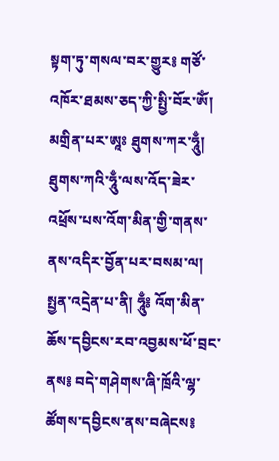སྟག་ཏུ་གསལ་བར་གྱུར༔ གཙོ་འཁོར་ཐམས་ཅད་ཀྱི་སྤྱི་བོར་ཨོཾ། མགྲིན་པར་ཨཱཿ ཐུགས་ཀར་ཧཱུྃ། ཐུགས་ཀའི་ཧཱུྃ་ལས་འོད་ཟེར་འཕྲོས་པས་འོག་མིན་གྱི་གནས་ནས་འདིར་བྱོན་པར་བསམ་ལ། སྤྱན་འདྲེན་པ་ནི། ཧཱུྃ༔ འོག་མིན་ཆོས་དབྱིངས་རབ་འབྱམས་ཕོ་བྲང་ནས༔ བདེ་གཤེགས་ཞི་ཁྲོའི་ལྷ་ཚོགས་དབྱིངས་ནས་བཞེངས༔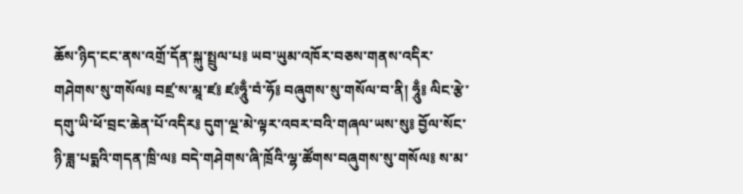ཆོས་ཉིད་ངང་ནས་འགྲོ་དོན་སྐུ་སྤྲུལ་པ༔ ཡབ་ཡུམ་འཁོར་བཅས་གནས་འདིར་གཤེགས་སུ་གསོལ༔ བཛྲ་ས་མཱ་ཛ༔ ཛཿཧཱུྃ་བཾ་ཧོ༔ བཞུགས་སུ་གསོལ་བ་ནི། ཧཱུྃ༔ ལིང་རྩེ་དགུ་ཡི་ཕོ་བྲང་ཆེན་པོ་འདིར༔ དུག་ལྔ་མེ་ལྟར་འབར་བའི་གཞལ་ཡས་སུ༔ བྱོལ་སོང་ཉི་ཟླ་པདྨའི་གདན་ཁྲི་ལ༔ བདེ་གཤེགས་ཞི་ཁྲོའི་ལྷ་ཚོགས་བཞུགས་སུ་གསོལ༔ ས་མ་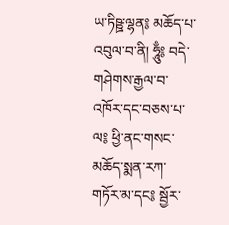ཡ་ཏིཥྛ་ལྷན༔ མཆོད་པ་འབུལ་བ་ནི། ཧཱུྃ༔ བདེ་གཤེགས་རྒྱལ་བ་འཁོར་དང་བཅས་པ་ལ༔ ཕྱི་ནང་གསང་མཆོད་སྨན་རཀ་གཏོར་མ་དང༔ སྦྱོར་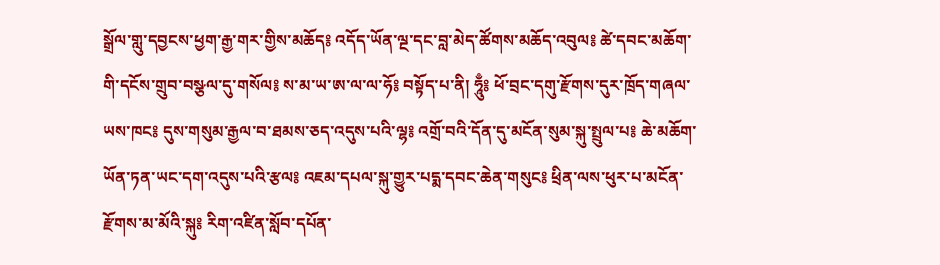སྒྲོལ་གླུ་དབྱངས་ཕྱག་རྒྱ་གར་གྱིས་མཆོད༔ འདོད་ཡོན་ལྔ་དང་བླ་མེད་ཚོགས་མཆོད་འབུལ༔ ཚེ་དབང་མཆོག་གི་དངོས་གྲུབ་བསྩལ་དུ་གསོལ༔ ས་མ་ཡ་ཨ་ལ་ལ་ཧོ༔ བསྟོད་པ་ནི། ཧཱུྃ༔ ཕོ་བྲང་དགུ་རྫོགས་དུར་ཁྲོད་གཞལ་ཡས་ཁང༔ དུས་གསུམ་རྒྱལ་བ་ཐམས་ཅད་འདུས་པའི་ལྷ༔ འགྲོ་བའི་དོན་དུ་མངོན་སུམ་སྐུ་སྤྲུལ་པ༔ ཆེ་མཆོག་ཡོན་ཏན་ཡང་དག་འདུས་པའི་རྩལ༔ འཇམ་དཔལ་སྐུ་གྱུར་པདྨ་དབང་ཆེན་གསུང༔ ཕྲིན་ལས་ཕུར་པ་མངོན་རྫོགས་མ་མོའི་སྐུ༔ རིག་འཛིན་སློབ་དཔོན་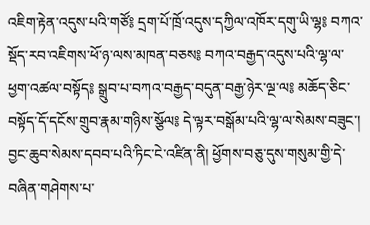འཇིག་རྟེན་འདུས་པའི་གཙོ༔ དྲག་པོ་ཁྲོ་འདུས་དཀྱིལ་འཁོར་དགུ་ཡི་ལྷ༔ བཀའ་སྡོད་རབ་འཇིགས་ཕོ་ཉ་ལས་མཁན་བཅས༔ བཀའ་བརྒྱད་འདུས་པའི་ལྷ་ལ་ཕྱག་འཚལ་བསྟོད༔ སྒྲུབ་པ་བཀའ་བརྒྱད་བདུན་བརྒྱ་ཉེར་ལྔ་ལ༔ མཆོད་ཅིང་བསྟོད་དོ་དངོས་གྲུབ་རྣམ་གཉིས་སྩོལ༔ དེ་ལྟར་བསྒོམ་པའི་ལྷ་ལ་སེམས་བཟུང་། བྱང་ཆུབ་སེམས་དབབ་པའི་ཏིང་ངེ་འཛིན་ནི། ཕྱོགས་བཅུ་དུས་གསུམ་གྱི་དེ་བཞིན་གཤེགས་པ་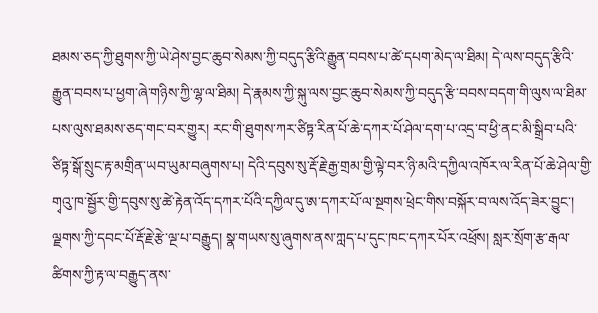ཐམས་ཅད་ཀྱི་ཐུགས་ཀྱི་ཡེ་ཤེས་བྱང་ཆུབ་སེམས་ཀྱི་བདུད་རྩིའི་རྒྱུན་བབས་པ་ཚེ་དཔག་མེད་ལ་ཐིམ། དེ་ལས་བདུད་རྩིའི་རྒྱུན་བབས་པ་ཕྱག་ཞེ་གཉིས་ཀྱི་ལྷ་ལ་ཐིམ། དེ་རྣམས་ཀྱི་སྐུ་ལས་བྱང་ཆུབ་སེམས་ཀྱི་བདུད་རྩི་བབས་བདག་གི་ལུས་ལ་ཐིམ་པས་ལུས་ཐམས་ཅད་གང་བར་གྱུར། རང་གི་ཐུགས་ཀར་ཙིཏྟ་རིན་པོ་ཆེ་དཀར་པོ་ཤེལ་དག་པ་འདྲ་བ་ཕྱི་ནང་མི་སྒྲིབ་པའི་ཙིཏྟ་སྒོ་སྲུང་རྟ་མགྲིན་ཡབ་ཡུམ་བཞུགས་པ། དེའི་དབུས་སུ་རྡོ་རྗེ་རྒྱ་གྲམ་གྱི་ལྟེ་བར་ཉི་མའི་དཀྱིལ་འཁོར་ལ་རིན་པོ་ཆེ་ཤེལ་གྱི་གྭའུ་ཁ་སྦྱོར་གྱི་དབུས་སུ་ཚེ་རྟེན་འོད་དཀར་པོའི་དཀྱིལ་དུ་ཨ་དཀར་པོ་ལ་སྔགས་ཕྲེང་གིས་བསྐོར་བ་ལས་འོད་ཟེར་བྱུང་། ལྗགས་ཀྱི་དབང་པོ་རྡོ་རྗེ་རྩེ་ལྔ་པ་བརྒྱུད། སྣ་གཡས་སུ་ཞུགས་ནས་ཀླད་པ་དུང་ཁང་དཀར་པོར་འཕྲོས། སླར་སྲོག་རྩ་རྒལ་ཚིགས་ཀྱི་རྟ་ལ་བརྒྱུད་ནས་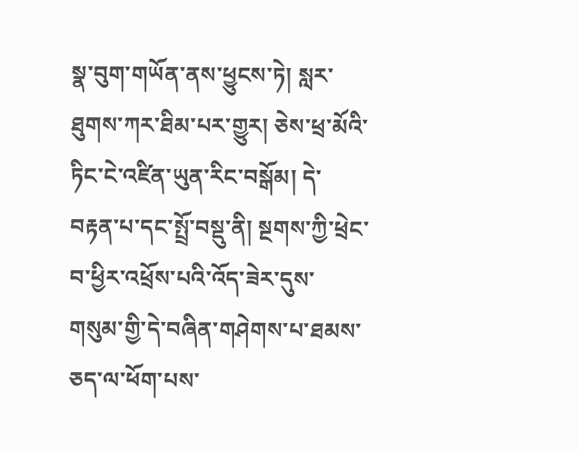སྣ་བུག་གཡོན་ནས་ཕྱུངས་ཏེ། སླར་ཐུགས་ཀར་ཐིམ་པར་གྱུར། ཅེས་ཕྲ་མོའི་ཏིང་ངེ་འཛིན་ཡུན་རིང་བསྒོམ། དེ་བརྟན་པ་དང་སྤྲོ་བསྡུ་ནི། སྔགས་ཀྱི་ཕྲེང་བ་ཕྱིར་འཕྲོས་པའི་འོད་ཟེར་དུས་གསུམ་གྱི་དེ་བཞིན་གཤེགས་པ་ཐམས་ཅད་ལ་ཕོག་པས་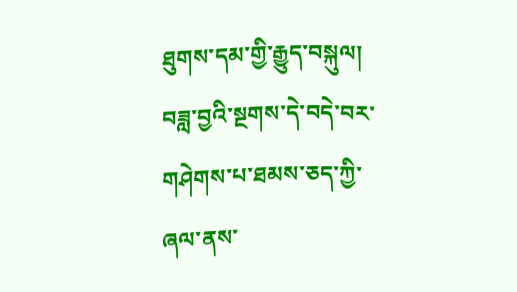ཐུགས་དམ་གྱི་རྒྱུད་བསྐུལ། བཟླ་བྱའི་སྔགས་དེ་བདེ་བར་གཤེགས་པ་ཐམས་ཅད་ཀྱི་ཞལ་ནས་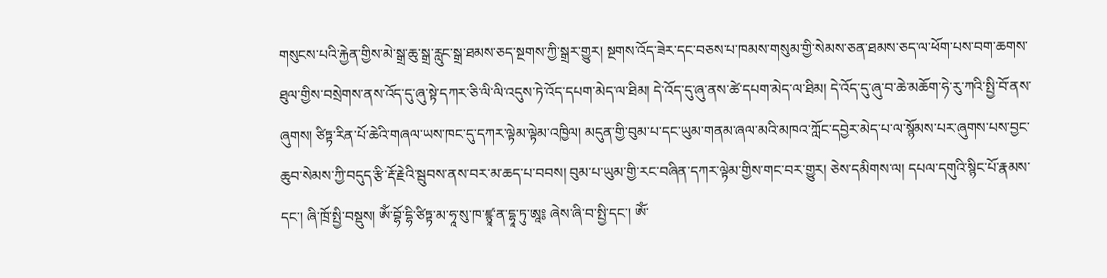གསུངས་པའི་རྐྱེན་གྱིས་མེ་སྒྲ་ཆུ་སྒྲ་རླུང་སྒྲ་ཐམས་ཅད་སྔགས་ཀྱི་སྒྲར་གྱུར། སྔགས་འོད་ཟེར་དང་བཅས་པ་ཁམས་གསུམ་གྱི་སེམས་ཅན་ཐམས་ཅད་ལ་ཕོག་པས་བག་ཆགས་ཐུལ་གྱིས་བསྲེགས་ནས་འོད་དུ་ཞུ་སྟེ་དཀར་ཅི་ལི་ལི་འདུས་ཏེ་འོད་དཔག་མེད་ལ་ཐིམ། དེ་འོད་དུ་ཞུ་ནས་ཚེ་དཔག་མེད་ལ་ཐིམ། དེ་འོད་དུ་ཞུ་བ་ཆེ་མཆོག་ཧེ་རུ་ཀའི་སྤྱི་བོ་ནས་ཞུགས། ཙིཏྟ་རིན་པོ་ཆེའི་གཞལ་ཡས་ཁང་དུ་དཀར་ལྟེམ་ལྟེམ་འཁྱིལ། མདུན་གྱི་བུམ་པ་དང་ཡུམ་གནམ་ཞལ་མའི་མཁའ་ཀློང་དབྱེར་མེད་པ་ལ་སྙོམས་པར་ཞུགས་པས་བྱང་ཆུབ་སེམས་ཀྱི་བདུད་རྩི་རྡོ་རྗེའི་སྦུབས་ནས་བར་མ་ཆད་པ་བབས། བུམ་པ་ཡུམ་གྱི་རང་བཞིན་དཀར་ལྟེམ་གྱིས་གང་བར་གྱུར། ཅེས་དམིགས་ལ། དཔལ་དགུའི་སྙིང་པོ་རྣམས་དང་། ཞི་ཁྲོ་སྤྱི་བསྡུས། ཨོཾ་བྷོ་དྷི་ཙིཏྟ་མ་ཧཱ་སུ་ཁ་ཛྙཱ་ན་དྷཱ་ཏུ་ཨཱ༔ ཞེས་ཞི་བ་སྤྱི་དང་། ཨོཾ་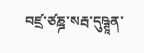བཛྲ་ཙཎྜ་སརྦ་དུཥྚཱན་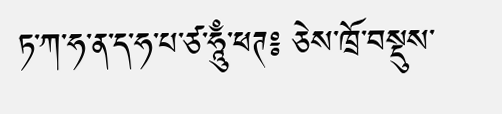ཏ་ཀ་ཧ་ན་ད་ཧ་པ་ཙ་ཧཱུྃ་ཕཊ༔ ཅེས་ཁྲོ་བསྡུས་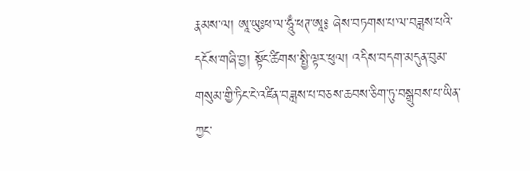རྣམས་ལ། ཨཱ་ཡུཿཕ་ལ་ཧཱུྃ་ཕཊ་ཨཱ༔ ཞེས་བཏགས་པ་ལ་བཟླས་པའི་དངོས་གཞི་བྱ། སྟོང་ཚིགས་སྤྱི་ལྟར་ཕུལ། འདིས་བདག་མདུན་བུམ་གསུམ་གྱི་ཏིང་ངེ་འཛིན་བཟླས་པ་བཅས་ཆབས་ཅིག་ཏུ་བསྒྲུབས་པ་ཡིན་ཀྱང་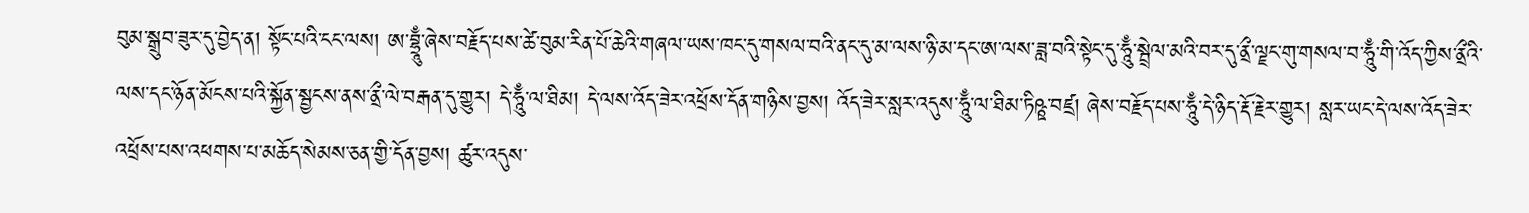བུམ་སྒྲུབ་ཟུར་དུ་བྱེད་ན། སྟོང་པའི་ངང་ལས། ཨ་བྷྲཱུྃ་ཞེས་བརྗོད་པས་ཚེ་བུམ་རིན་པོ་ཆེའི་གཞལ་ཡས་ཁང་དུ་གསལ་བའི་ནང་དུ་མ་ལས་ཉི་མ་དང་ཨ་ལས་ཟླ་བའི་སྟེང་དུ་ཧཱུྃ་སྦྲེལ་མའི་བར་དུ་ནྲྀ་ལྗང་གུ་གསལ་བ་ཧཱུྃ་གི་འོད་ཀྱིས་ནྲྀའི་ལས་དང་ཉོན་མོངས་པའི་སྐྱོན་སྦྱངས་ནས་ནྲྀ་ལེ་བརྒན་དུ་གྱུར། དེ་ཧཱུྃ་ལ་ཐིམ། དེ་ལས་འོད་ཟེར་འཕྲོས་དོན་གཉིས་བྱས། འོད་ཟེར་སླར་འདུས་ཧཱུྃ་ལ་ཐིམ་ཏིཥྛ་བཛྲ། ཞེས་བརྗོད་པས་ཧཱུྃ་དེ་ཉིད་རྡོ་རྗེར་གྱུར། སླར་ཡང་དེ་ལས་འོད་ཟེར་འཕྲོས་པས་འཕགས་པ་མཆོད་སེམས་ཅན་གྱི་དོན་བྱས། ཚུར་འདུས་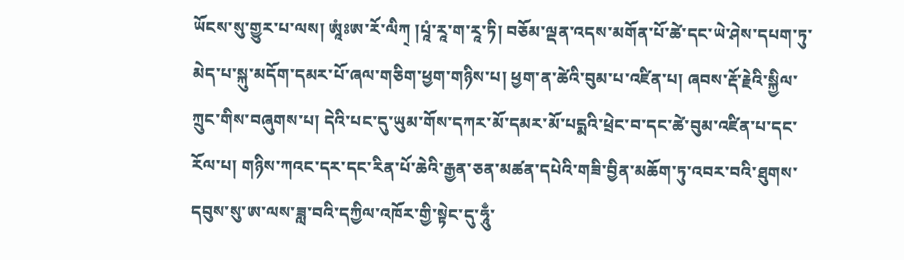ཡོངས་སུ་གྱུར་པ་ལས། ཨཱཾཿཨ་རོ་ལིཀ྄ །པཱཾ་རཱ་ག་རཱ་ཏི། བཅོམ་ལྡན་འདས་མགོན་པོ་ཚེ་དང་ཡེ་ཤེས་དཔག་ཏུ་མེད་པ་སྐུ་མདོག་དམར་པོ་ཞལ་གཅིག་ཕྱག་གཉིས་པ། ཕྱག་ན་ཚེའི་བུམ་པ་འཛིན་པ། ཞབས་རྡོ་རྗེའི་སྐྱིལ་ཀྲུང་གིས་བཞུགས་པ། དེའི་པང་དུ་ཡུམ་གོས་དཀར་མོ་དམར་མོ་པདྨའི་ཕྲེང་བ་དང་ཚེ་བུམ་འཛིན་པ་དང་རོལ་པ། གཉིས་ཀའང་དར་དང་རིན་པོ་ཆེའི་རྒྱན་ཅན་མཚན་དཔེའི་གཟི་བྱིན་མཆོག་ཏུ་འབར་བའི་ཐུགས་དབུས་སུ་ཨ་ལས་ཟླ་བའི་དཀྱིལ་འཁོར་གྱི་སྟེང་དུ་ཧཱུྃ་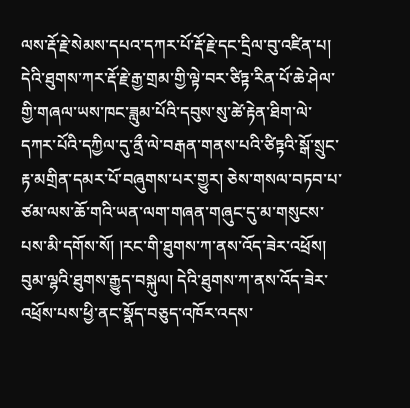ལས་རྡོ་རྗེ་སེམས་དཔའ་དཀར་པོ་རྡོ་རྗེ་དང་དྲིལ་བུ་འཛིན་པ། དེའི་ཐུགས་ཀར་རྡོ་རྗེ་རྒྱ་གྲམ་གྱི་ལྟེ་བར་ཙིཏྟ་རིན་པོ་ཆེ་ཤེལ་གྱི་གཞལ་ཡས་ཁང་ཟླུམ་པོའི་དབུས་སུ་ཚེ་རྟེན་ཐིག་ལེ་དཀར་པོའི་དཀྱིལ་དུ་ནྲྀ་ལེ་བརྒན་གནས་པའི་ཙིཏྟའི་སྒོ་སྲུང་རྟ་མགྲིན་དམར་པོ་བཞུགས་པར་གྱུར། ཅེས་གསལ་བཏབ་པ་ཙམ་ལས་ཆོ་གའི་ཡན་ལག་གཞན་གཞུང་དུ་མ་གསུངས་པས་མི་དགོས་སོ། །རང་གི་ཐུགས་ཀ་ནས་འོད་ཟེར་འཕྲོས། བུམ་ལྷའི་ཐུགས་རྒྱུད་བསྐུལ། དེའི་ཐུགས་ཀ་ནས་འོད་ཟེར་འཕྲོས་པས་ཕྱི་ནང་སྣོད་བཅུད་འཁོར་འདས་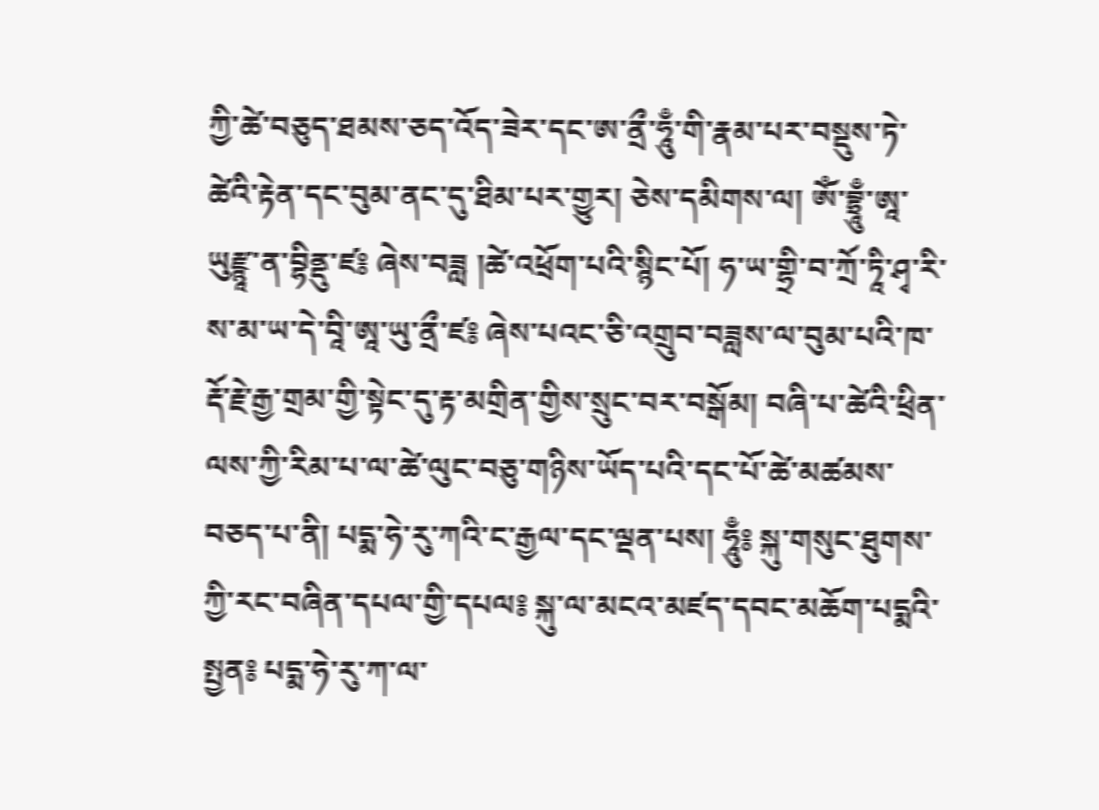ཀྱི་ཚེ་བཅུད་ཐམས་ཅད་འོད་ཟེར་དང་ཨ་ནྲྀ་ཧཱུྃ་གི་རྣམ་པར་བསྡུས་ཏེ་ཚེའི་རྟེན་དང་བུམ་ནང་དུ་ཐིམ་པར་གྱུར། ཅེས་དམིགས་ལ། ཨོཾ་བྷྲཱུྃ་ཨཱ་ཡུརྫྙཱ་ན་བྷིནྡུ་ཛ༔ ཞེས་བཟླ །ཚེ་འཕྲོག་པའི་སྙིང་པོ། ཧ་ཡ་གྷྲི་བ་ཀྲོ་ཏཱི་ཤྭ་རི་ས་མ་ཡ་དེ་བཱི་ཨཱ་ཡུ་ནྲྀ་ཛ༔ ཞེས་པའང་ཅི་འགྲུབ་བཟླས་ལ་བུམ་པའི་ཁ་རྡོ་རྗེ་རྒྱ་གྲམ་གྱི་སྟེང་དུ་རྟ་མགྲིན་གྱིས་སྲུང་བར་བསྒོམ། བཞི་པ་ཚེའི་ཕྲིན་ལས་ཀྱི་རིམ་པ་ལ་ཚེ་ལུང་བཅུ་གཉིས་ཡོད་པའི་དང་པོ་ཚེ་མཚམས་བཅད་པ་ནི། པདྨ་ཧེ་རུ་ཀའི་ང་རྒྱལ་དང་ལྡན་པས། ཧཱུྃ༔ སྐུ་གསུང་ཐུགས་ཀྱི་རང་བཞིན་དཔལ་གྱི་དཔལ༔ སྐུ་ལ་མངའ་མཛད་དབང་མཆོག་པདྨའི་སྤྱན༔ པདྨ་ཧེ་རུ་ཀ་ལ་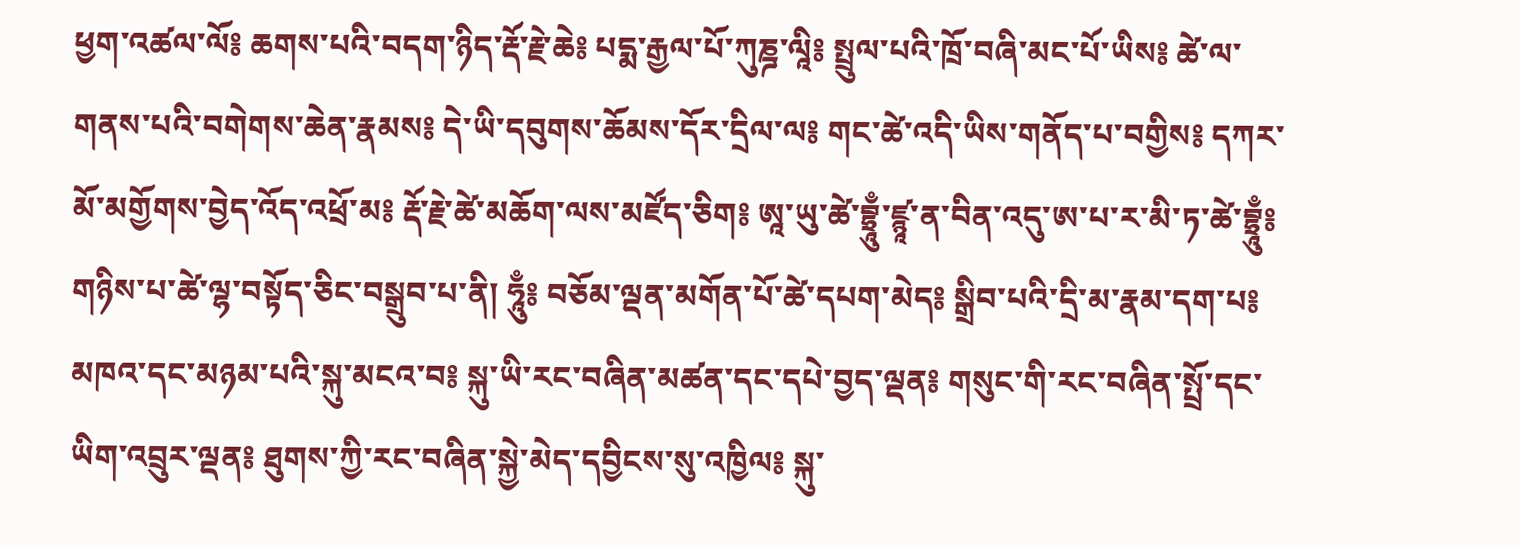ཕྱག་འཚལ་ལོ༔ ཆགས་པའི་བདག་ཉིད་རྡོ་རྗེ་ཆེ༔ པདྨ་རྒྱལ་པོ་ཀུཎྜ་ལཱི༔ སྤྲུལ་པའི་ཁྲོ་བཞི་མང་པོ་ཡིས༔ ཚེ་ལ་གནས་པའི་བགེགས་ཆེན་རྣམས༔ དེ་ཡི་དབུགས་ཆོམས་དོར་དྲིལ་ལ༔ གང་ཚེ་འདི་ཡིས་གནོད་པ་བགྱིས༔ དཀར་མོ་མགྱོགས་བྱེད་འོད་འཕྲོ་མ༔ རྡོ་རྗེ་ཚེ་མཆོག་ལས་མཛོད་ཅིག༔ ཨཱ་ཡུ་ཚེ་བྷྲཱུྃ་ཛྙཱ་ན་བིན་འདུ་ཨ་པ་ར་མི་ཏ་ཚེ་བྷྲཱུྃ༔ གཉིས་པ་ཚེ་ལྷ་བསྟོད་ཅིང་བསྒྲུབ་པ་ནི། ཧཱུྃ༔ བཅོམ་ལྡན་མགོན་པོ་ཚེ་དཔག་མེད༔ སྒྲིབ་པའི་དྲི་མ་རྣམ་དག་པ༔ མཁའ་དང་མཉམ་པའི་སྐུ་མངའ་བ༔ སྐུ་ཡི་རང་བཞིན་མཚན་དང་དཔེ་བྱད་ལྡན༔ གསུང་གི་རང་བཞིན་སྤྲོ་དང་ཡིག་འབྲུར་ལྡན༔ ཐུགས་ཀྱི་རང་བཞིན་སྐྱེ་མེད་དབྱིངས་སུ་འཁྱིལ༔ སྐུ་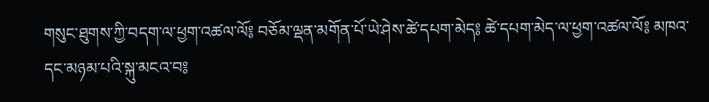གསུང་ཐུགས་ཀྱི་བདག་ལ་ཕྱག་འཚལ་ལོ༔ བཅོམ་ལྡན་མགོན་པོ་ཡེ་ཤེས་ཚེ་དཔག་མེད༔ ཚེ་དཔག་མེད་ལ་ཕྱག་འཚལ་ལོ༔ མཁའ་དང་མཉམ་པའི་སྐུ་མངའ་བ༔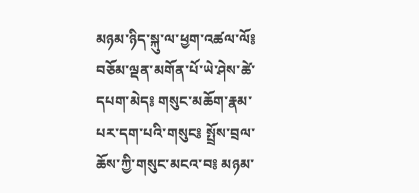མཉམ་ཉིད་སྐུ་ལ་ཕྱག་འཚལ་ལོ༔ བཅོམ་ལྡན་མགོན་པོ་ཡེ་ཤེས་ཚེ་དཔག་མེད༔ གསུང་མཆོག་རྣམ་པར་དག་པའི་གསུང༔ སྤྲོས་བྲལ་ཆོས་ཀྱི་གསུང་མངའ་བ༔ མཉམ་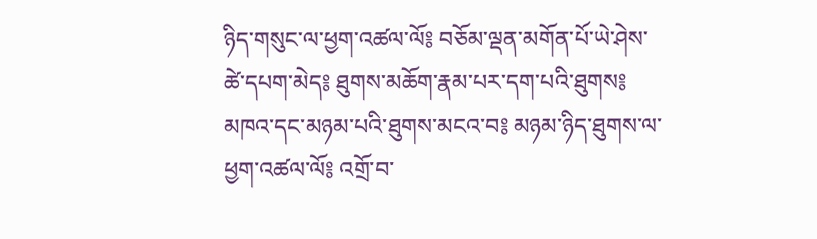ཉིད་གསུང་ལ་ཕྱག་འཚལ་ལོ༔ བཅོམ་ལྡན་མགོན་པོ་ཡེ་ཤེས་ཚེ་དཔག་མེད༔ ཐུགས་མཆོག་རྣམ་པར་དག་པའི་ཐུགས༔ མཁའ་དང་མཉམ་པའི་ཐུགས་མངའ་བ༔ མཉམ་ཉིད་ཐུགས་ལ་ཕྱག་འཚལ་ལོ༔ འགྲོ་བ་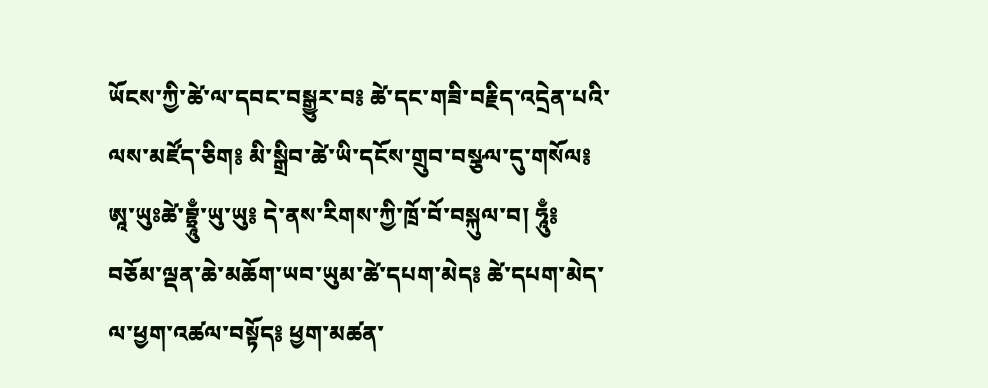ཡོངས་ཀྱི་ཚེ་ལ་དབང་བསྒྱུར་བ༔ ཚེ་དང་གཟི་བརྗིད་འདྲེན་པའི་ལས་མཛོད་ཅིག༔ མི་སྒྲིབ་ཚེ་ཡི་དངོས་གྲུབ་བསྩལ་དུ་གསོལ༔ ཨཱ་ཡུཿཚེ་བྷྲཱུྃ་ཡུ་ཡུ༔ དེ་ནས་རིགས་ཀྱི་ཁྲོ་བོ་བསྐུལ་བ། ཧཱུྃ༔ བཅོམ་ལྡན་ཆེ་མཆོག་ཡབ་ཡུམ་ཚེ་དཔག་མེད༔ ཚེ་དཔག་མེད་ལ་ཕྱག་འཚལ་བསྟོད༔ ཕྱག་མཚན་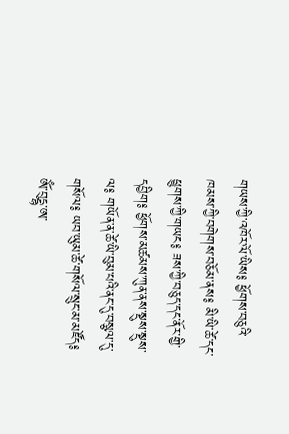གཡས་ཀྱི་འཁོར་ལོ་ཡིས༔ ཕྱོགས་བཅུའི་ཁམས་ཀྱི་བགེགས་བཅོམ་ནས༔ མི་ཡི་ཚེ་དང་ཕྱུགས་ཀྱི་གཡང༔ ཟས་ཀྱི་བཅུད་དང་ནོར་གྱི་དབྱིག༔ ཕྱོགས་མཚམས་ཀུན་ནས་སྡུས་སྡུས་ལ༔ གཡོན་ན་ཚེ་ཡི་བུམ་པའི་ནང་དུ་བསྩལ་དུ་གསོལ༔ ཡབ་ཡུམ་ཚེ་གསོལ་སྲུང་མ་མཛོད༔ ཨོཾ་བུདྡྷ་ཨ་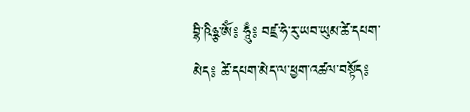བྷི་ཥིཉྩ་ཨོཾ༔ ཧཱུྃ༔ བཛྲ་ཧེ་རུ་ཡབ་ཡུམ་ཚེ་དཔག་མེད༔ ཚེ་དཔག་མེད་ལ་ཕྱག་འཚལ་བསྟོད༔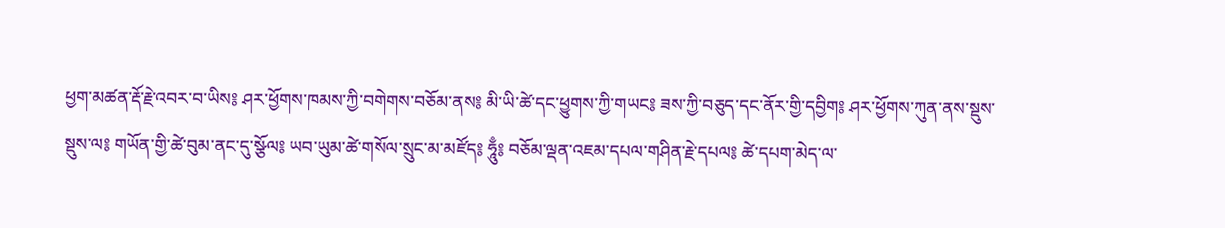ཕྱག་མཚན་རྡོ་རྗེ་འབར་བ་ཡིས༔ ཤར་ཕྱོགས་ཁམས་ཀྱི་བགེགས་བཅོམ་ནས༔ མི་ཡི་ཚེ་དང་ཕྱུགས་ཀྱི་གཡང༔ ཟས་ཀྱི་བཅུད་དང་ནོར་གྱི་དབྱིག༔ ཤར་ཕྱོགས་ཀུན་ནས་སྡུས་སྡུས་ལ༔ གཡོན་གྱི་ཚེ་བུམ་ནང་དུ་སྩོལ༔ ཡབ་ཡུམ་ཚེ་གསོལ་སྲུང་མ་མཛོད༔ ཧཱུྃ༔ བཅོམ་ལྡན་འཇམ་དཔལ་གཤིན་རྗེ་དཔལ༔ ཚེ་དཔག་མེད་ལ་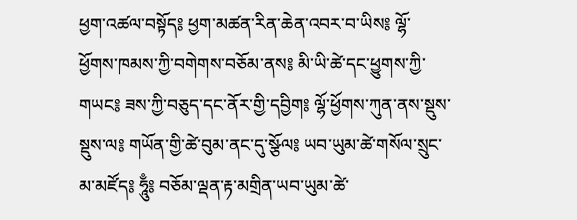ཕྱག་འཚལ་བསྟོད༔ ཕྱག་མཚན་རིན་ཆེན་འབར་བ་ཡིས༔ ལྷོ་ཕྱོགས་ཁམས་ཀྱི་བགེགས་བཅོམ་ནས༔ མི་ཡི་ཚེ་དང་ཕྱུགས་ཀྱི་གཡང༔ ཟས་ཀྱི་བཅུད་དང་ནོར་གྱི་དབྱིག༔ ལྷོ་ཕྱོགས་ཀུན་ནས་སྡུས་སྡུས་ལ༔ གཡོན་གྱི་ཚེ་བུམ་ནང་དུ་སྩོལ༔ ཡབ་ཡུམ་ཚེ་གསོལ་སྲུང་མ་མཛོད༔ ཧཱུྃ༔ བཅོམ་ལྡན་རྟ་མགྲིན་ཡབ་ཡུམ་ཚེ་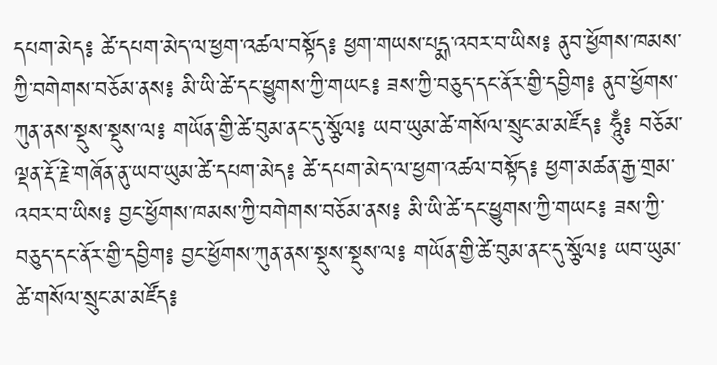དཔག་མེད༔ ཚེ་དཔག་མེད་ལ་ཕྱག་འཚལ་བསྟོད༔ ཕྱག་གཡས་པདྨ་འབར་བ་ཡིས༔ ནུབ་ཕྱོགས་ཁམས་ཀྱི་བགེགས་བཅོམ་ནས༔ མི་ཡི་ཚེ་དང་ཕྱུགས་ཀྱི་གཡང༔ ཟས་ཀྱི་བཅུད་དང་ནོར་གྱི་དབྱིག༔ ནུབ་ཕྱོགས་ཀུན་ནས་སྡུས་སྡུས་ལ༔ གཡོན་གྱི་ཚེ་བུམ་ནང་དུ་སྩོལ༔ ཡབ་ཡུམ་ཚེ་གསོལ་སྲུང་མ་མཛོད༔ ཧཱུྃ༔ བཅོམ་ལྡན་རྡོ་རྗེ་གཞོན་ནུ་ཡབ་ཡུམ་ཚེ་དཔག་མེད༔ ཚེ་དཔག་མེད་ལ་ཕྱག་འཚལ་བསྟོད༔ ཕྱག་མཚན་རྒྱ་གྲམ་འབར་བ་ཡིས༔ བྱང་ཕྱོགས་ཁམས་ཀྱི་བགེགས་བཅོམ་ནས༔ མི་ཡི་ཚེ་དང་ཕྱུགས་ཀྱི་གཡང༔ ཟས་ཀྱི་བཅུད་དང་ནོར་གྱི་དབྱིག༔ བྱང་ཕྱོགས་ཀུན་ནས་སྡུས་སྡུས་ལ༔ གཡོན་གྱི་ཚེ་བུམ་ནང་དུ་སྩོལ༔ ཡབ་ཡུམ་ཚེ་གསོལ་སྲུང་མ་མཛོད༔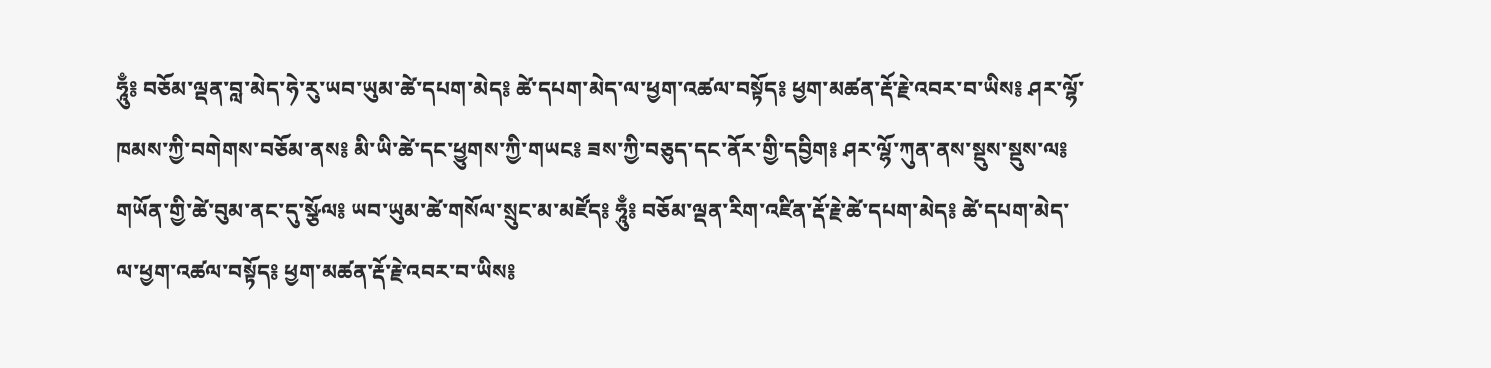ཧཱུྃ༔ བཅོམ་ལྡན་བླ་མེད་ཧེ་རུ་ཡབ་ཡུམ་ཚེ་དཔག་མེད༔ ཚེ་དཔག་མེད་ལ་ཕྱག་འཚལ་བསྟོད༔ ཕྱག་མཚན་རྡོ་རྗེ་འབར་བ་ཡིས༔ ཤར་ལྷོ་ཁམས་ཀྱི་བགེགས་བཅོམ་ནས༔ མི་ཡི་ཚེ་དང་ཕྱུགས་ཀྱི་གཡང༔ ཟས་ཀྱི་བཅུད་དང་ནོར་གྱི་དབྱིག༔ ཤར་ལྷོ་ཀུན་ནས་སྡུས་སྡུས་ལ༔ གཡོན་གྱི་ཚེ་བུམ་ནང་དུ་སྩོལ༔ ཡབ་ཡུམ་ཚེ་གསོལ་སྲུང་མ་མཛོད༔ ཧཱུྃ༔ བཅོམ་ལྡན་རིག་འཛིན་རྡོ་རྗེ་ཚེ་དཔག་མེད༔ ཚེ་དཔག་མེད་ལ་ཕྱག་འཚལ་བསྟོད༔ ཕྱག་མཚན་རྡོ་རྗེ་འབར་བ་ཡིས༔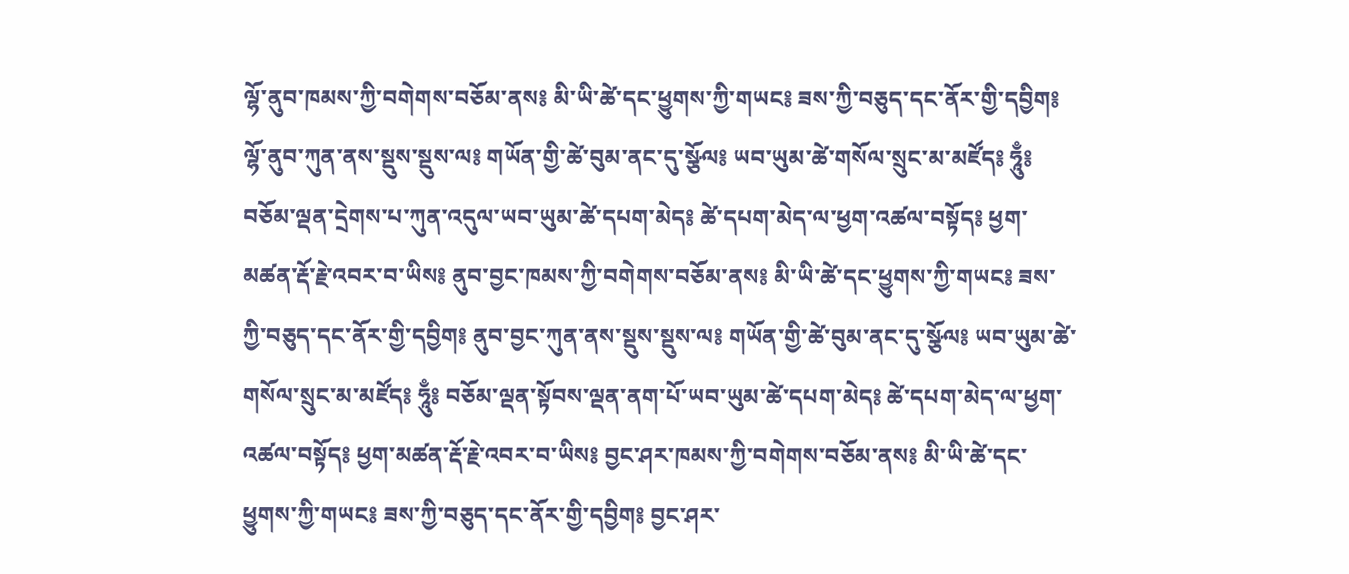ལྷོ་ནུབ་ཁམས་ཀྱི་བགེགས་བཅོམ་ནས༔ མི་ཡི་ཚེ་དང་ཕྱུགས་ཀྱི་གཡང༔ ཟས་ཀྱི་བཅུད་དང་ནོར་གྱི་དབྱིག༔ ལྷོ་ནུབ་ཀུན་ནས་སྡུས་སྡུས་ལ༔ གཡོན་གྱི་ཚེ་བུམ་ནང་དུ་སྩོལ༔ ཡབ་ཡུམ་ཚེ་གསོལ་སྲུང་མ་མཛོད༔ ཧཱུྃ༔ བཅོམ་ལྡན་དྲེགས་པ་ཀུན་འདུལ་ཡབ་ཡུམ་ཚེ་དཔག་མེད༔ ཚེ་དཔག་མེད་ལ་ཕྱག་འཚལ་བསྟོད༔ ཕྱག་མཚན་རྡོ་རྗེ་འབར་བ་ཡིས༔ ནུབ་བྱང་ཁམས་ཀྱི་བགེགས་བཅོམ་ནས༔ མི་ཡི་ཚེ་དང་ཕྱུགས་ཀྱི་གཡང༔ ཟས་ཀྱི་བཅུད་དང་ནོར་གྱི་དབྱིག༔ ནུབ་བྱང་ཀུན་ནས་སྡུས་སྡུས་ལ༔ གཡོན་གྱི་ཚེ་བུམ་ནང་དུ་སྩོལ༔ ཡབ་ཡུམ་ཚེ་གསོལ་སྲུང་མ་མཛོད༔ ཧཱུྃ༔ བཅོམ་ལྡན་སྟོབས་ལྡན་ནག་པོ་ཡབ་ཡུམ་ཚེ་དཔག་མེད༔ ཚེ་དཔག་མེད་ལ་ཕྱག་འཚལ་བསྟོད༔ ཕྱག་མཚན་རྡོ་རྗེ་འབར་བ་ཡིས༔ བྱང་ཤར་ཁམས་ཀྱི་བགེགས་བཅོམ་ནས༔ མི་ཡི་ཚེ་དང་ཕྱུགས་ཀྱི་གཡང༔ ཟས་ཀྱི་བཅུད་དང་ནོར་གྱི་དབྱིག༔ བྱང་ཤར་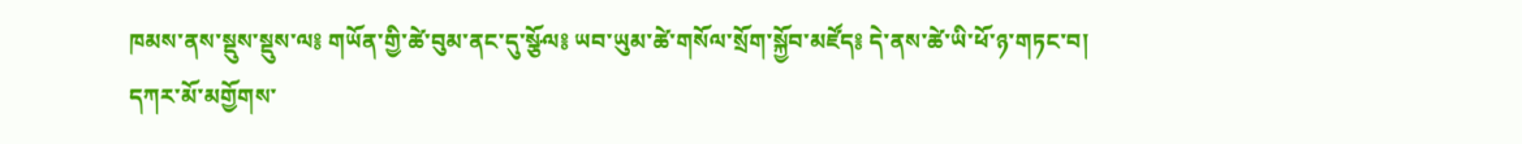ཁམས་ནས་སྡུས་སྡུས་ལ༔ གཡོན་གྱི་ཚེ་བུམ་ནང་དུ་སྩོལ༔ ཡབ་ཡུམ་ཚེ་གསོལ་སྲོག་སྐྱོབ་མཛོད༔ དེ་ནས་ཚེ་ཡི་ཕོ་ཉ་གཏང་བ། དཀར་མོ་མགྱོགས་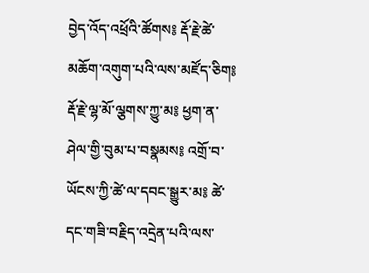བྱེད་འོད་འཕྲོའི་ཚོགས༔ རྡོ་རྗེ་ཚེ་མཆོག་འགུག་པའི་ལས་མཛོད་ཅིག༔ རྡོ་རྗེ་ལྷ་མོ་ལྕགས་ཀྱུ་མ༔ ཕྱག་ན་ཤེལ་གྱི་བུམ་པ་བསྣམས༔ འགྲོ་བ་ཡོངས་ཀྱི་ཚེ་ལ་དབང་སྒྱུར་མ༔ ཚེ་དང་གཟི་བརྗིད་འདྲེན་པའི་ལས་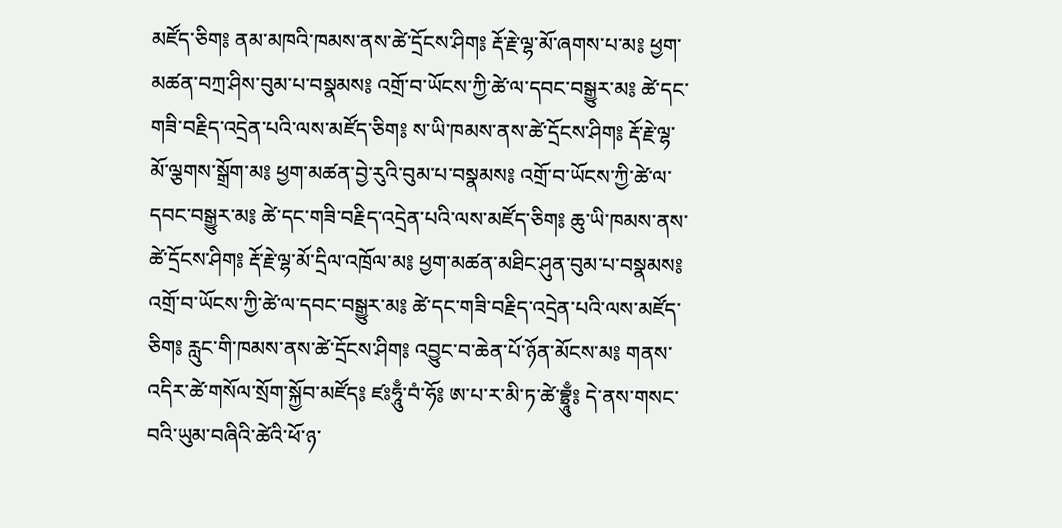མཛོད་ཅིག༔ ནམ་མཁའི་ཁམས་ནས་ཚེ་དྲོངས་ཤིག༔ རྡོ་རྗེ་ལྷ་མོ་ཞགས་པ་མ༔ ཕྱག་མཚན་བཀྲ་ཤིས་བུམ་པ་བསྣམས༔ འགྲོ་བ་ཡོངས་ཀྱི་ཚེ་ལ་དབང་བསྒྱུར་མ༔ ཚེ་དང་གཟི་བརྗིད་འདྲེན་པའི་ལས་མཛོད་ཅིག༔ ས་ཡི་ཁམས་ནས་ཚེ་དྲོངས་ཤིག༔ རྡོ་རྗེ་ལྷ་མོ་ལྕགས་སྒྲོག་མ༔ ཕྱག་མཚན་བྱེ་རུའི་བུམ་པ་བསྣམས༔ འགྲོ་བ་ཡོངས་ཀྱི་ཚེ་ལ་དབང་བསྒྱུར་མ༔ ཚེ་དང་གཟི་བརྗིད་འདྲེན་པའི་ལས་མཛོད་ཅིག༔ ཆུ་ཡི་ཁམས་ནས་ཚེ་དྲོངས་ཤིག༔ རྡོ་རྗེ་ལྷ་མོ་དྲིལ་འཁྲོལ་མ༔ ཕྱག་མཚན་མཐིང་ཤུན་བུམ་པ་བསྣམས༔ འགྲོ་བ་ཡོངས་ཀྱི་ཚེ་ལ་དབང་བསྒྱུར་མ༔ ཚེ་དང་གཟི་བརྗིད་འདྲེན་པའི་ལས་མཛོད་ཅིག༔ རླུང་གི་ཁམས་ནས་ཚེ་དྲོངས་ཤིག༔ འབྱུང་བ་ཆེན་པོ་ཉོན་མོངས་མ༔ གནས་འདིར་ཚེ་གསོལ་སྲོག་སྐྱོབ་མཛོད༔ ཛཿཧཱུྃ་བཾ་ཧོ༔ ཨ་པ་ར་མི་ཏ་ཚེ་བྷྲཱུྃ༔ དེ་ནས་གསང་བའི་ཡུམ་བཞིའི་ཚེའི་ཕོ་ཉ་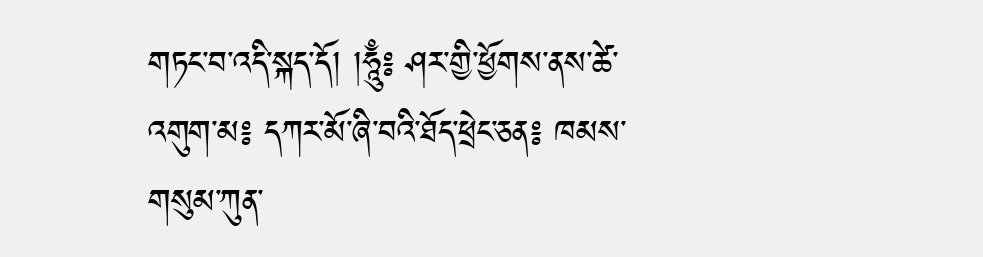གཏང་བ་འདི་སྐད་དོ། །ཧཱུྃ༔ ཤར་གྱི་ཕྱོགས་ནས་ཚེ་འགུག་མ༔ དཀར་མོ་ཞི་བའི་ཐོད་ཕྲེང་ཅན༔ ཁམས་གསུམ་ཀུན་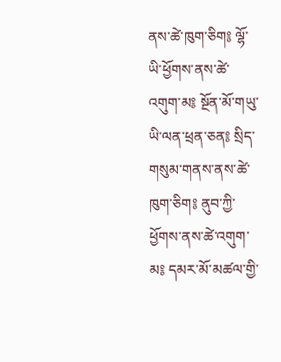ནས་ཚེ་ཁུག་ཅིག༔ ལྷོ་ཡི་ཕྱོགས་ནས་ཚེ་འགུག་མ༔ སྔོན་མོ་གཡུ་ཡི་ལན་ཕྲན་ཅན༔ སྲིད་གསུམ་གནས་ནས་ཚེ་ཁུག་ཅིག༔ ནུབ་ཀྱི་ཕྱོགས་ནས་ཚེ་འགུག་མ༔ དམར་མོ་མཚལ་གྱི་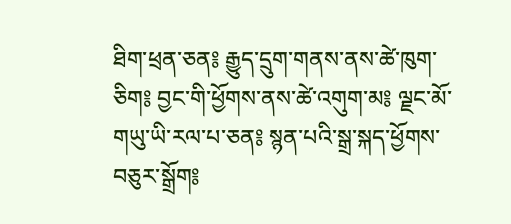ཐིག་ཕྲན་ཅན༔ རྒྱུད་དྲུག་གནས་ནས་ཚེ་ཁུག་ཅིག༔ བྱང་གི་ཕྱོགས་ནས་ཚེ་འགུག་མ༔ ལྗང་མོ་གཡུ་ཡི་རལ་པ་ཅན༔ སྙན་པའི་སྒྲ་སྐད་ཕྱོགས་བཅུར་སྒྲོག༔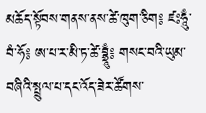མཆོད་སྟོབས་གནས་ནས་ཚེ་ཁུག་ཅིག༔ ཛཿཧཱུྃ་བཾ་ཧོ༔ ཨ་པ་ར་མི་ཏ་ཚེ་བྷྲཱུྃ༔ གསང་བའི་ཡུམ་བཞིའི་སྤྲུལ་པ་དང་འོད་ཟེར་ཚོགས་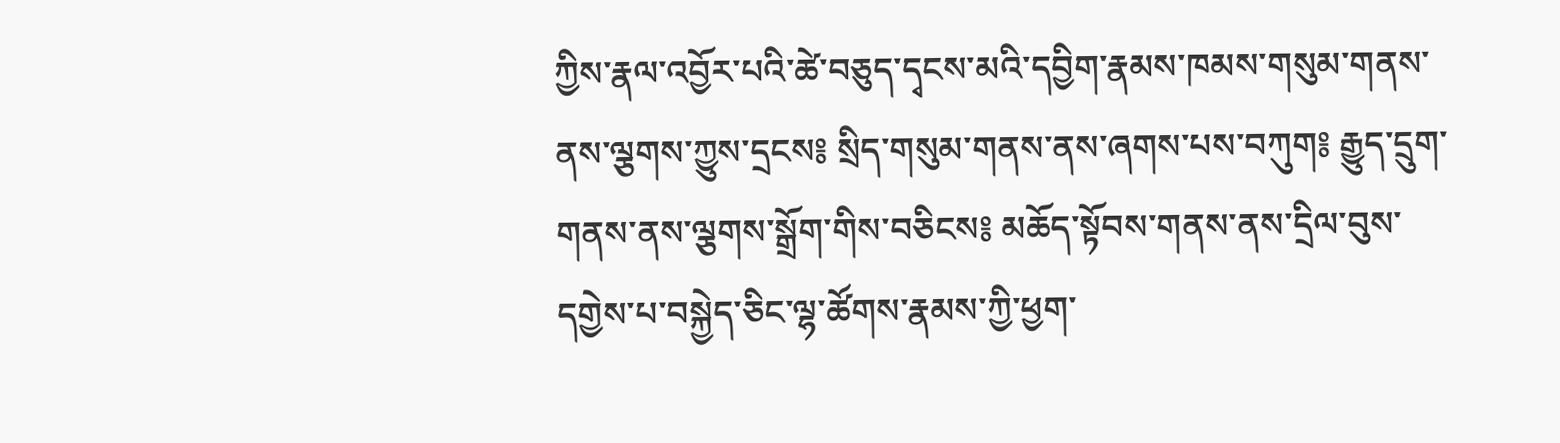ཀྱིས་རྣལ་འབྱོར་པའི་ཚེ་བཅུད་དྭངས་མའི་དབྱིག་རྣམས་ཁམས་གསུམ་གནས་ནས་ལྕགས་ཀྱུས་དྲངས༔ སྲིད་གསུམ་གནས་ནས་ཞགས་པས་བཀུག༔ རྒྱུད་དྲུག་གནས་ནས་ལྕགས་སྒྲོག་གིས་བཅིངས༔ མཆོད་སྟོབས་གནས་ནས་དྲིལ་བུས་དགྱེས་པ་བསྐྱེད་ཅིང་ལྷ་ཚོགས་རྣམས་ཀྱི་ཕྱག་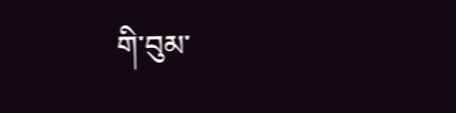གི་བུམ་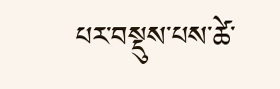པར་བསྡུས་པས་ཚེ་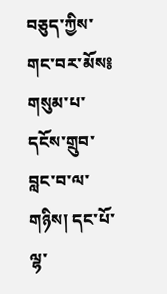བཅུད་ཀྱིས་གང་བར་མོས༔ གསུམ་པ་དངོས་གྲུབ་བླང་བ་ལ་གཉིས། དང་པོ་ལྷ་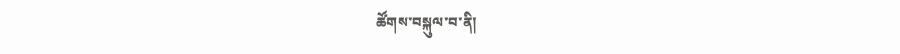ཚོགས་བསྐུལ་བ་ནི།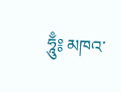ཧཱུྃ༔ མཁའ་